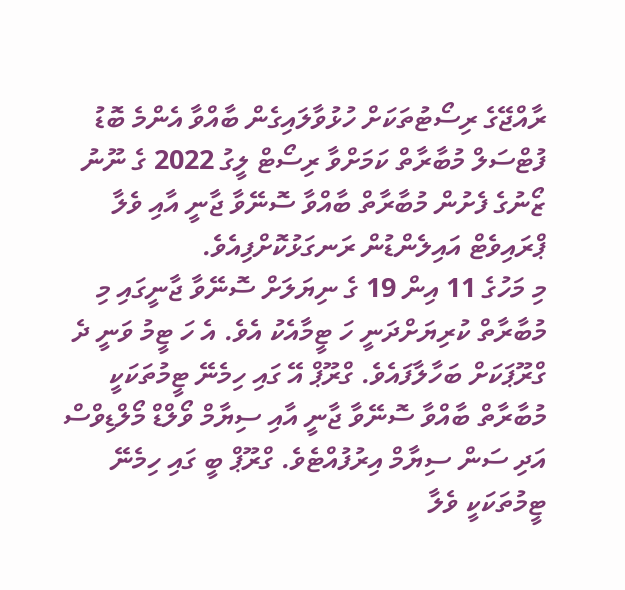ރާއްޖޭގެ ރިސޯޓުތަކަށް ހުޅުވާލައިގެން ބާއްވާ އެންމެ ބޮޑު ފުޓްސަލް މުބާރާތް ކަމަށްވާ ރިސޯޓް ލީގު 2022 ގެ ނޫނު ޒޯނުގެ ފެށުން މުބާރާތް ބާއްވާ ސޮނޭވާ ޖާނީ އާއި ވެލާ ޕްރައިވެޓް އައިލެންޑުން ރަނގަޅުކޮށްފިއެވެ.
މި މަހުގެ 11 އިން 19 ގެ ނިޔަލަށް ސޮނޭވާ ޖާނީގައި މި މުބާރާތް ކުރިޔަށްދަނީ ހަ ޓީމާއެކު އެވެ. އެ ހަ ޓީމު ވަނީ ދެ ގްރޫޕަކަށް ބަހާލާފައެވެ. ގްރޫޕް އޭ ގައި ހިމެނޭ ޓީމުތަކަކީ މުބާރާތް ބާއްވާ ސޮނޭވާ ޖާނީ އާއި ސިޔާމް ވޯލްޑް މޯލްޑިވްސް އަދި ސަން ސިޔާމް އިރުފުއްޓެވެ. ގްރޫޕް ބީ ގައި ހިމެނޭ ޓީމުތަކަކީ ވެލާ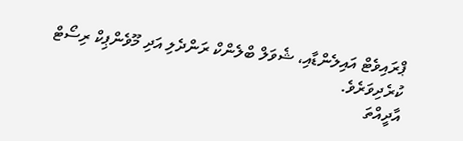ޕްރައިވެޓް އައިލެންޑާއި، ޝެވަލް ބްލެންކް ރަންދެލި އަދި މޫވެންޕިކް ރިސޯޓް ކުރެދިވަރެވެ.
އާދީއްތަ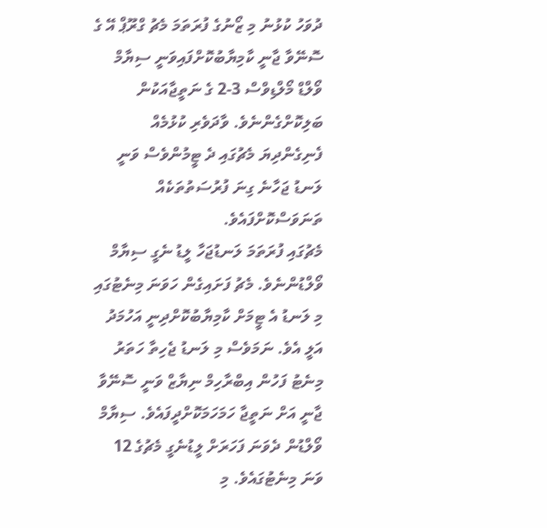ދުވަހު ކުޅުނު މި ޒޯނުގެ ފުރަތަމަ މެޗު ގްރޫޕް އޭ ގެ ސޮނޭވާ ޖާނީ ކާމިޔާބުކޮށްފައިވަނީ ސިޔާމް ވޯލްޑް މޯލްޑިވްސް 3-2 ގެ ނަތީޖާއަކުން ބަލިކޮށްގެންނެވެ. ވާދަވެރި ކުޅުމެއް ފެނިގެންދިޔަ މެޗުގައި ދެ ޓީމުންވެސް ވަނީ ލަނޑު ޖަހާނެ ގިނަ ފުރުސަތުތަކެއް ތަނަވަސްކޮށްފައެވެ.
މެޗުގައި ފުރަތަމަ ލަނޑުޖަހާ ލީޑު ނެގީ ސިޔާމް ވޯލްޑުންނެވެ. މެޗު ފަށައިގެން ހަވަނަ މިނެޓުގައި މި ލަނޑު އެ ޓީމަށް ކާމިޔާބުކޮށްދިނީ އަހުމަދު އަލީ އެވެ. ނަމަވެސް މި ލަނޑު ޖެހިތާ ހަތަރު މިނެޓު ފަހުން އިބްރާހިމް ނިޔާޒް ވަނީ ސޮނޭވާ ޖާނީ އަށް ނަތީޖާ ހަމަހަމަކޮށްދީފައެވެ. ސިޔާމް ވޯލްޑުން ދެވަނަ ފަހަރަށް ލީޑުނެގީ މެޗުގެ 12 ވަނަ މިނެޓުގައެވެ. މި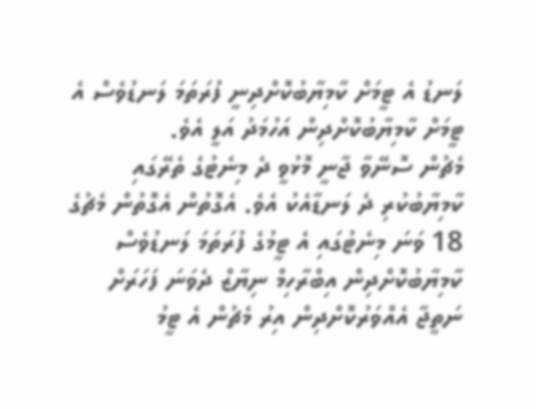ލަނޑު އެ ޓީމަށް ކާމިޔާބުކޮށްދިނީ ފުރަތަމަ ލަނޑުވެސް އެ ޓީމަށް ކާމިޔާބުކޮށްދިން އަހުމަދު އަލީ އެވެ.
މެޗުން ސޮނޭވާ ޖާނީ މޮޅުވީ ދެ މިނެޓުގެ ތެރޭގައި ކާމިޔާބުކުރި ދެ ލަނޑާއެކު އެވެ. އެގޮތުން އެގޮތުން މެޗުގެ 18 ވަނަ މިނެޓުގައި އެ ޓީމުގެ ފުރަތަމަ ލަނޑުވެސް ކާމިޔާބުކޮށްދިން އިބްރާހިމް ނިޔާޒް ދެވަނަ ފަހަރަށް ނަތީޖާ އެއްވަރުކޮށްދިން އިރު މެޗުން އެ ޓީމު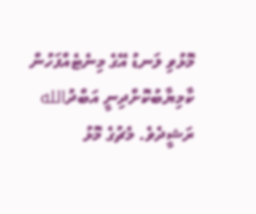މޮޅުވި ލަނޑު އޭގެ މިނެޓެއްފަހުން ކާމިޔާބުކޮށްދިނީ އަބްދުالله ރަޝީދެވެ. މެޗުގެ މޮޅު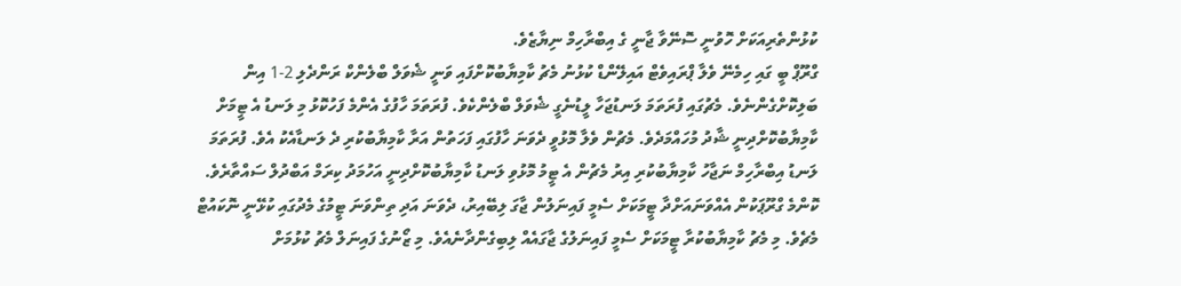ކުޅުންތެރިއަކަށް ހޮވުނީ ސޮނޭވާ ޖާނީ ގެ އިބްރާހިމް ނިޔާޒެވެ.
ގްރޫޕް ބީ ގައި ހިމެނޭ ވެލާ ޕްރައިވެޓް އައިލޭންޑް ކުޅުނު މެޗު ކާމިޔާބުކޮށްފައި ވަނީ ޝެވަލް ބްލެންކް ރަންދެލި 2-1 އިން ބަލިކޮށްގެންނެވެ. މެޗުގައި ފުރަތަމަ ލަނޑުޖަހާ ލީޑުނެގީ ޝެވަލް ބްލެންކެވެ. ފުރަތަމަ ހާފުގެ އެންމެ ފަހުކޮޅު މި ލަނޑު އެ ޓީމަށް ކާމިޔާބުކޮށްދިނީ ޝާދު މުހައްމަދެވެ. މެޗުން ވެލާ މޮޅުވީ ދެވަނަ ހާފުގައި ފަހަތުން އަރާ ކާމިޔާބުކުރި ދެ ލަނޑާއެކު އެވެ. ފުރަތަމަ ލަނޑު އިބްރާހިމް ނަޖާހު ކާމިޔާބުކުރި އިރު މެޗުން އެ ޓީމު މޮޅުވި ލަނޑު ކާމިޔާބުކޮށްދިނީ އަހުމަދު ކިރަމް އަބްދުލް ސައްތާރެވެ.
ކޮންމެ ގްރޫޕަކުން އެއްވަނައަށްދާ ޓީމަކަށް ސެމީ ފައިނަލުން ޖާގަ ލިބޭއިރު، ދެވަނަ އަދި ތިންވަނަ ޓީމުގެ މެދުގައި ކުޅޭނީ ނޮކައުޓް މެޗެވެ. މި މެޗު ކާމިޔާބުކުރާ ޓީމަކަށް ސެމީ ފައިނަލުގެ ޖާގައެއް ލިބިގެންދާނެއެވެ. މި ޒޯނުގެ ފައިނަލް މެޗު ކުޅުމަށް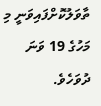ތާވަލުކޮށްފައިވަނީ މި މަހުގެ 19 ވަނަ ދުވަހެވެ.